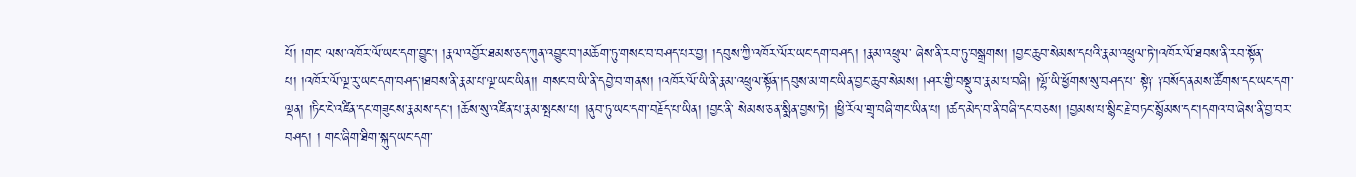པོ། །གང་ ལས་འཁོར་ལོ་ཡང་དག་བྱུང། །རྣལ་འབྱོར་ཐམས་ཅད་ཀུན་འབྱུང་བ་།མཆོག་ཏུ་གསང་བ་བཤད་པར་བྱ། །དབུས་ཀྱི་འཁོར་ལོར་ཡང་དག་བཤད། །རྣམ་འཕྲུལ་ ཞེས་ནི་རབ་ཏུ་བསྒྲགས། །བྱང་ཆུབ་སེམས་དཔའི་རྣམ་འཕྲུལ་ཏེ་།འཁོར་ལོ་ཐབས་ནི་རབ་སྟོན་པ། །འཁོར་ལོ་ལྔ་རུ་ཡང་དག་བཤད་།ཐབས་ནི་རྣམ་པ་ལྔ་ཡང་ཡིན།། གསང་བ་ཡི་ནི་དབྱེ་བ་གནས། །འཁོར་ལོ་ཡི་ནི་རྣམ་འཕྲུལ་སྟོན་།དབུས་མ་གང་ཡིན་བྱང་ཆུབ་སེམས། །ཤར་གྱི་བསྡུ་བ་རྣམ་པ་བཞི། །ལྷོ་ཡི་ཕྱོགས་སུ་བཤད་པ་ སྟེ༑ ༑བསོད་ནམས་ཚོགས་དང་ཡང་དག་ལྡན། །ཏིང་ངེ་འཛིན་དང་གཟུངས་རྣམས་དང། །ཆོས་སུ་འཛིན་པ་རྣམ་སྤངས་པ། །ནུབ་ཏུ་ཡང་དག་བརྗོད་པ་ཡིན། །བྱང་ནི་ སེམས་ཅན་སྨིན་བྱས་ཏེ། །ཕྱི་རོལ་གྲྭ་བཞི་གང་ཡིན་པ། །ཚད་མེད་བ་ནི་བཞི་དང་བཅས། །བྱམས་པ་སྙིང་རྗེ་བཏང་སྙོམས་དང་།དགའ་བ་ཞེས་ནི་བྱ་བར་བཤད། ། གང་ཞིག་ཐིག་སྐུད་ཡང་དག་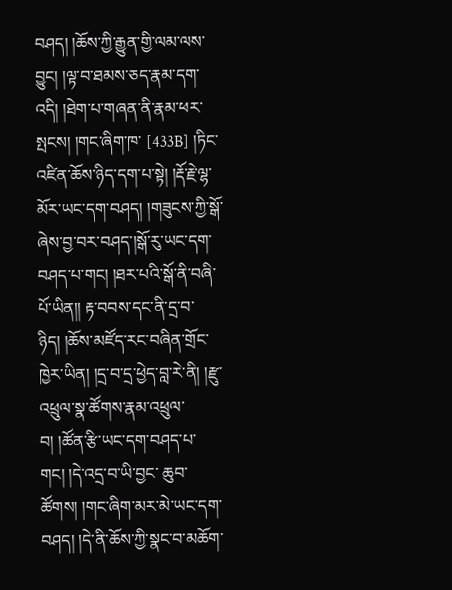བཤད། །ཆོས་ཀྱི་རྒྱུན་གྱི་ལམ་ལས་བྱུང། །ལྟ་བ་ཐམས་ཅད་རྣམ་དག་འདི། །ཐེག་པ་གཞན་ནི་རྣམ་ཕར་སྤངས། །གང་ཞིག་ཁ་ [433B] །ཏིང་འཛིན་ཆོས་ཉིད་དག་པ་སྟེ། །རྡོ་རྗེ་ལྷ་མོར་ཡང་དག་བཤད། །གཟུངས་ཀྱི་སྒོ་ཞེས་བྱ་བར་བཤད་།སྒོ་རུ་ཡང་དག་བཤད་པ་གང། །ཐར་པའི་སྒོ་ནི་བཞི་པོ་ཡིན།། རྟ་བབས་དང་ནི་དྲ་བ་ཉིད། །ཆོས་མཛོད་རང་བཞིན་གྲོང་ཁྱེར་ཡིན། །དྲ་བ་དྲ་ཕྱེད་བླ་རེ་ནི། །རྫུ་འཕྲུལ་སྣ་ཚོགས་རྣམ་འཕྲུལ་བ། །ཚོན་རྩི་ཡང་དག་བཤད་པ་གང། །དེ་འདྲ་བ་ཡི་བྱང་ ཆུབ་ཚོགས། །གང་ཞིག་མར་མེ་ཡང་དག་བཤད། །དེ་ནི་ཆོས་ཀྱི་སྣང་བ་མཆོག་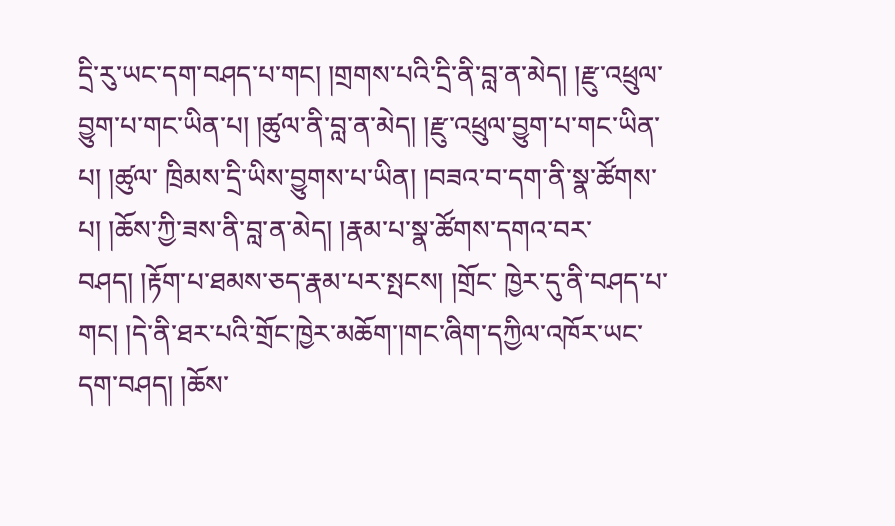དྲི་རུ་ཡང་དག་བཤད་པ་གང། །གྲགས་པའི་དྲི་ནི་བླ་ན་མེད། །རྫུ་འཕྲུལ་བྱུག་པ་གང་ཡིན་པ། །ཚུལ་ནི་བླ་ན་མེད། །རྫུ་འཕྲུལ་བྱུག་པ་གང་ཡིན་པ། །ཚུལ་ ཁྲིམས་དྲི་ཡིས་བྱུགས་པ་ཡིན། །བཟའ་བ་དག་ནི་སྣ་ཚོགས་པ། །ཆོས་ཀྱི་ཟས་ནི་བླ་ན་མེད། །རྣམ་པ་སྣ་ཚོགས་དགའ་བར་བཤད། །རྟོག་པ་ཐམས་ཅད་རྣམ་པར་སྤངས། །གྲོང་ ཁྱེར་དུ་ནི་བཤད་པ་གང། །དེ་ནི་ཐར་པའི་གྲོང་ཁྱེར་མཆོག་།གང་ཞིག་དཀྱིལ་འཁོར་ཡང་དག་བཤད། །ཆོས་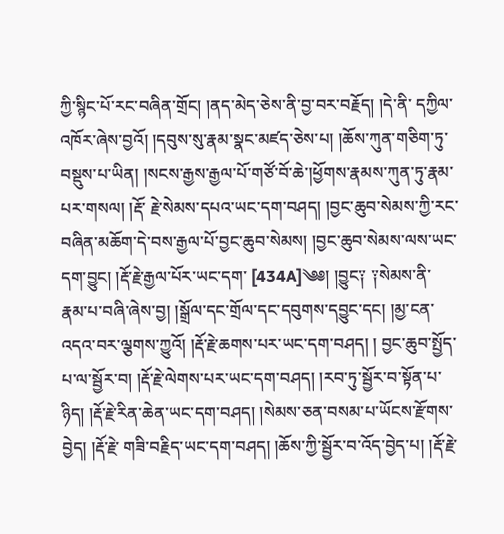ཀྱི་སྙིང་པོ་རང་བཞིན་གྲོང། །ནད་མེད་ཅེས་ནི་བྱ་བར་བརྗོད། །དེ་ནི་ དཀྱིལ་འཁོར་ཞེས་བྱའོ། །དབུས་སུ་རྣམ་སྣང་མཛད་ཅེས་པ། །ཆོས་ཀུན་གཅིག་ཏུ་བསྡུས་པ་ཡིན། །སངས་རྒྱས་རྒྱལ་པོ་གཙོ་བོ་ཆེ་།ཕྱོགས་རྣམས་ཀུན་ཏུ་རྣམ་པར་གསལ། །རྡོ་ རྗེ་སེམས་དཔའ་ཡང་དག་བཤད། །བྱང་ཆུབ་སེམས་ཀྱི་རང་བཞིན་མཆོག་དེ་བས་རྒྱལ་པོ་བྱང་ཆུབ་སེམས། །བྱང་ཆུབ་སེམས་ལས་ཡང་དག་བྱུང། །རྡོ་རྗེ་རྒྱལ་པོར་ཡང་དག་ [434A]༄༅། །བྱུང༑ ༑སེམས་ནི་རྣམ་པ་བཞི་ཞེས་བྱ། །སྒྲོལ་དང་གྲོལ་དང་དབུགས་དབྱུང་དང། །མྱ་ངན་འདའ་བར་ལྕགས་ཀྱུའོ། །རྡོ་རྗེ་ཆགས་པར་ཡང་དག་བཤད། ། བྱང་ཆུབ་སྤྱོད་པ་ལ་སྦྱོར་བ། །རྡོ་རྗེ་ལེགས་པར་ཡང་དག་བཤད། །རབ་ཏུ་སྦྱོར་བ་སྟོན་པ་ཉིད། །རྡོ་རྗེ་རིན་ཆེན་ཡང་དག་བཤད། །སེམས་ཅན་བསམ་པ་ཡོངས་རྫོགས་བྱེད། །རྡོ་རྗེ་ གཟི་བརྗིད་ཡང་དག་བཤད། །ཆོས་ཀྱི་སྦྱོར་བ་འོད་བྱེད་པ། །རྡོ་རྗེ་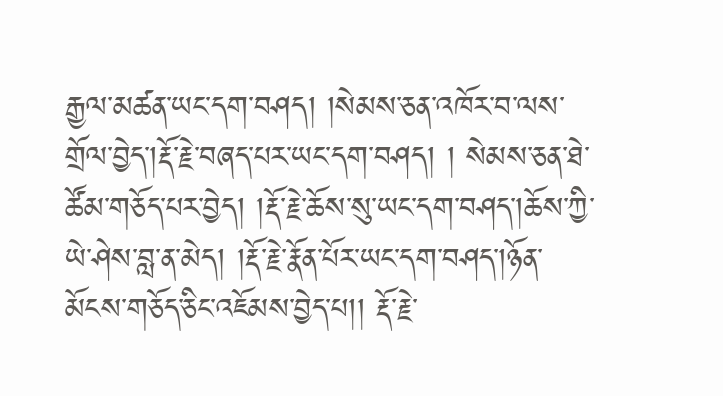རྒྱལ་མཚན་ཡང་དག་བཤད། །སེམས་ཅན་འཁོར་བ་ལས་གྲོལ་བྱེད་།རྡོ་རྗེ་བཞད་པར་ཡང་དག་བཤད། ། སེམས་ཅན་ཐེ་ཚོམ་གཅོད་པར་བྱེད། །རྡོ་རྗེ་ཆོས་སུ་ཡང་དག་བཤད་།ཆོས་ཀྱི་ཡེ་ཤེས་བླ་ན་མེད། །རྡོ་རྗེ་རྣོན་པོར་ཡང་དག་བཤད་།ཉོན་མོངས་གཅོད་ཅིང་འཇོམས་བྱེད་པ།། རྡོ་རྗེ་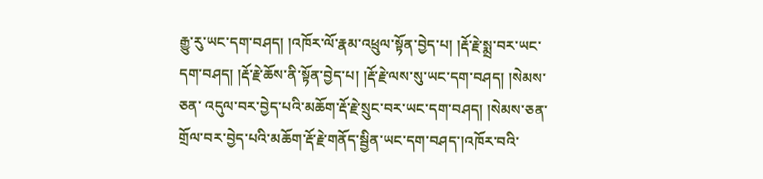རྒྱུ་རུ་ཡང་དག་བཤད། །འཁོར་ལོ་རྣམ་འཕྲུལ་སྟོན་བྱེད་པ། །རྡོ་རྗེ་སྨྲ་བར་ཡང་དག་བཤད། །རྡོ་རྗེ་ཆོས་ནི་སྟོན་བྱེད་པ། །རྡོ་རྗེ་ལས་སུ་ཡང་དག་བཤད། །སེམས་ཅན་ འདུལ་བར་བྱེད་པའི་མཆོག་རྡོ་རྗེ་སྲུང་བར་ཡང་དག་བཤད། །སེམས་ཅན་གྲོལ་བར་བྱེད་པའི་མཆོག་རྡོ་རྗེ་གནོད་སྦྱིན་ཡང་དག་བཤད་།འཁོར་བའི་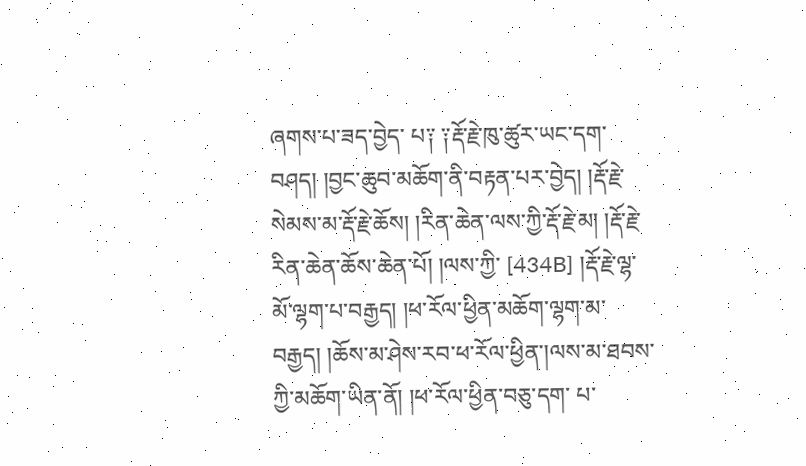ཞགས་པ་ཟད་བྱེད་ པ༑ ༑རྡོ་རྗེ་ཁུ་ཚུར་ཡང་དག་བཤད། །བྱང་ཆུབ་མཆོག་ནི་བརྟན་པར་བྱེད། །རྡོ་རྗེ་སེམས་མ་རྡོ་རྗེ་ཆོས། །རིན་ཆེན་ལས་ཀྱི་རྡོ་རྗེ་མ། །རྡོ་རྗེ་རིན་ཆེན་ཆོས་ཆེན་པོ། །ལས་ཀྱི་ [434B] །རྡོ་རྗེ་ལྷ་མོ་ལྷག་པ་བརྒྱད། །ཕ་རོལ་ཕྱིན་མཆོག་ལྷག་མ་བརྒྱད། །ཆོས་མ་ཤེས་རབ་ཕ་རོལ་ཕྱིན་།ལས་མ་ཐབས་ཀྱི་མཆོག་ཡིན་ནོ། །ཕ་རོལ་ཕྱིན་བཅུ་དག་ པ་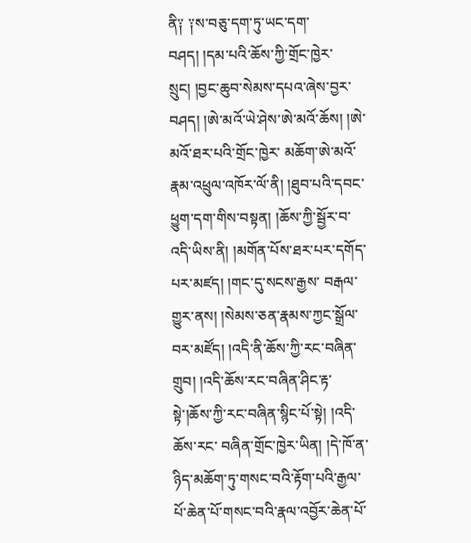ནི༑ ༑ས་བཅུ་དག་ཏུ་ཡང་དག་བཤད། །དམ་པའི་ཆོས་ཀྱི་གྲོང་ཁྱེར་སྲུང། །བྱང་ཆུབ་སེམས་དཔའ་ཞེས་བྱར་བཤད། །ཨེ་མའོ་ཡེ་ཤེས་ཨེ་མའོ་ཆོས། །ཨེ་མའོ་ཐར་པའི་གྲོང་ཁྱེར་ མཆོག་ཨེ་མའོ་རྣམ་འཕྲུལ་འཁོར་ལོ་ནི། །ཐུབ་པའི་དབང་ཕྱུག་དག་གིས་བསྟན། །ཆོས་ཀྱི་སྦྱོར་བ་འདི་ཡིས་ནི། །མགོན་པོས་ཐར་པར་དགོད་པར་མཛད། །གང་དུ་སངས་རྒྱས་ བརྒལ་གྱུར་ནས། །སེམས་ཅན་རྣམས་ཀྱང་སྒྲོལ་བར་མཛོད། །འདི་ནི་ཆོས་ཀྱི་རང་བཞིན་གྲུབ། །འདི་ཆོས་རང་བཞིན་ཤིང་རྟ་སྟེ་།ཆོས་ཀྱི་རང་བཞིན་སྙིང་པོ་སྟེ། །འདི་ཆོས་རང་ བཞིན་གྲོང་ཁྱེར་ཡིན། །དེ་ཁོ་ན་ཉིད་མཆོག་ཏུ་གསང་བའི་རྟོག་པའི་རྒྱལ་པོ་ཆེན་པོ་གསང་བའི་རྣལ་འབྱོར་ཆེན་པོ་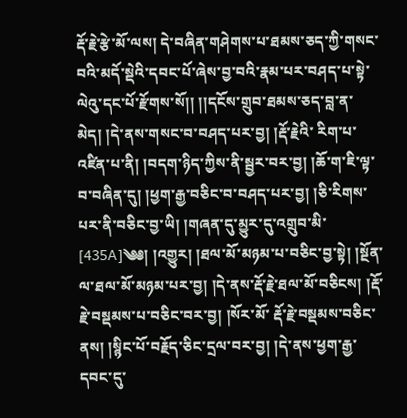རྡོ་རྗེ་རྩེ་མོ་ལས། དེ་བཞིན་གཤེགས་པ་ཐམས་ཅད་ཀྱི་གསང་ བའི་མདོ་སྡེའི་དབང་པོ་ཞེས་བྱ་བའི་རྣམ་པར་བཤད་པ་སྟེ་ལེའུ་དང་པོ་རྫོགས་སོ།། །།དངོས་གྲུབ་ཐམས་ཅད་བླ་ན་མེད། །དེ་ནས་གསང་བ་བཤད་པར་བྱ། །རྡོ་རྗེའི་ རིག་པ་འཛིན་པ་ནི། །བདག་ཉིད་ཀྱིས་ནི་སྦྱར་བར་བྱ། །ཆོ་ག་ཇི་ལྟ་བ་བཞིན་དུ། །ཕྱག་རྒྱ་བཅིང་བ་བཤད་པར་བྱ། །ཅི་རིགས་པར་ནི་བཅིང་བྱ་ཡི། །གཞན་དུ་མྱུར་དུ་འགྲུབ་མི་ [435A]༄༅། །འགྱུར། །ཐལ་མོ་མཉམ་པ་བཅིང་བྱ་སྟེ། །སྔོན་ལ་ཐལ་མོ་མཉམ་པར་བྱ། །དེ་ནས་རྡོ་རྗེ་ཐལ་མོ་བཅིངས། །རྡོ་རྗེ་བསྡམས་པ་བཅིང་བར་བྱ། །སོར་མོ་ རྡོ་རྗེ་བསྡམས་བཅིང་ནས། །སྙིང་པོ་བརྗོད་ཅིང་དྲལ་བར་བྱ། །དེ་ནས་ཕྱག་རྒྱ་དབང་དུ་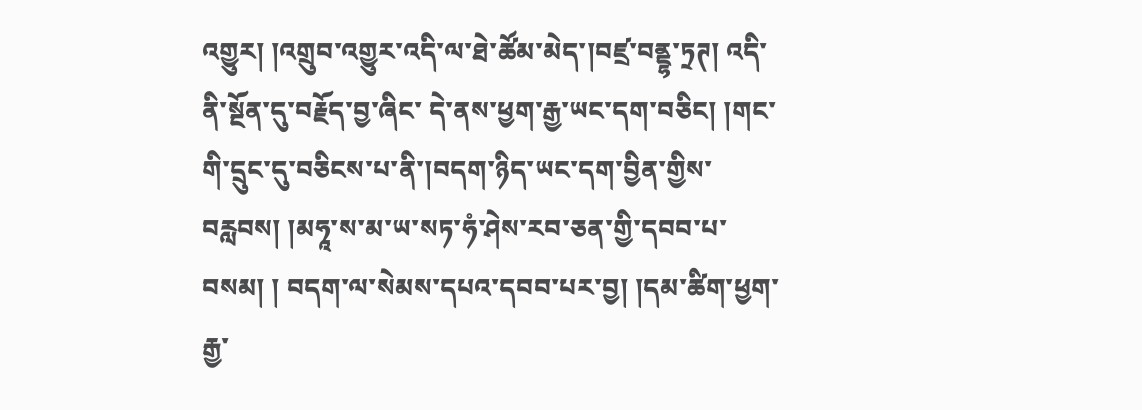འགྱུར། །འགྲུབ་འགྱུར་འདི་ལ་ཐེ་ཚོམ་མེད་།བཛྲ་བནྡྷ་ཏྲཊ། འདི་ནི་སྔོན་དུ་བརྗོད་བྱ་ཞིང་ དེ་ནས་ཕྱག་རྒྱ་ཡང་དག་བཅིང། །གང་གི་དྲུང་དུ་བཅིངས་པ་ནི་།བདག་ཉིད་ཡང་དག་བྱིན་གྱིས་བརླབས། །མཧཱ་ས་མ་ཡ་སཏ་ཧཾ་ཤེས་རབ་ཅན་གྱི་དབབ་པ་བསམ། ། བདག་ལ་སེམས་དཔའ་དབབ་པར་བྱ། །དམ་ཚིག་ཕྱག་རྒྱ་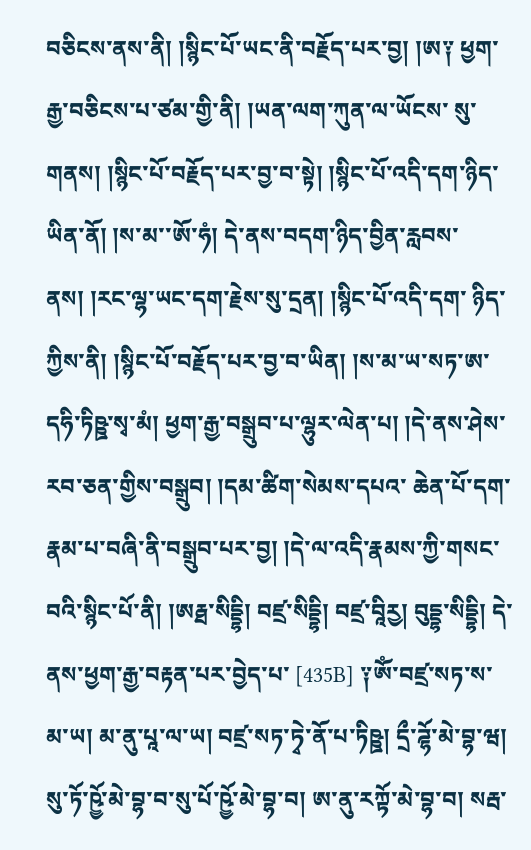བཅིངས་ནས་ནི། །སྙིང་པོ་ཡང་ནི་བརྗོད་པར་བྱ། །ཨ༑ ཕྱག་རྒྱ་བཅིངས་པ་ཙམ་གྱི་ནི། །ཡན་ལག་ཀུན་ལ་ཡོངས་ སུ་གནས། །སྙིང་པོ་བརྗོད་པར་བྱ་བ་སྟེ། །སྙིང་པོ་འདི་དག་ཉིད་ཡིན་ནོ། །ས་མ་་ཨོ་ཧཾ། དེ་ནས་བདག་ཉིད་བྱིན་རླབས་ནས། །རང་ལྷ་ཡང་དག་རྗེས་སུ་དྲན། །སྙིང་པོ་འདི་དག་ ཉིད་ཀྱིས་ནི། །སྙིང་པོ་བརྗོད་པར་བྱ་བ་ཡིན། །ས་མ་ཡ་སཏ་ཨ་དཧི་ཏིཥྛ་སྭ་མཾ། ཕྱག་རྒྱ་བསྒྲུབ་པ་ལྷུར་ལེན་པ། །དེ་ནས་ཤེས་རབ་ཅན་གྱིས་བསྒྲུབ། །དམ་ཚིག་སེམས་དཔའ་ ཆེན་པོ་དག་རྣམ་པ་བཞི་ནི་བསྒྲུབ་པར་བྱ། །དེ་ལ་འདི་རྣམས་ཀྱི་གསང་བའི་སྙིང་པོ་ནི། །ཨརྠ་སིདྡྷི། བཛྲ་སིདྡྷི། བཛྲ་བཱིརྱ། བུདྡྷ་སིདྡྷི། དེ་ནས་ཕྱག་རྒྱ་བརྟན་པར་བྱེད་པ་ [435B] ༑ཨོཾ་བཛྲ་སཏ་ས་མ་ཡ། མ་ནུ་པཱ་ལ་ཡ། བཛྲ་སཏ་ཏྭེ་ནོ་པ་ཏིཥྛ། དྲྀ་ཌྷོ་མེ་བྷ་ཝ། སུ་ཏོ་ཥྱོ་མེ་བྷ་བ་སུ་པོ་ཥྱོ་མེ་བྷ་བ། ཨ་ནུ་རཀྟོ་མེ་བྷ་བ། སརྦ་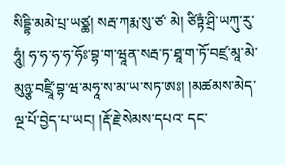སིདྡྷི་མམེ་པྲ་ཡཙྪ། སརྦ་ཀརྨ་སུ་ཙ་ མེ། ཙིཏྟཾ་ཤྲི་ཡཀུ་རུ་ཧཱུཾ། ཧ་ཧ་ཧ་ཧ་ཧོཿ་བྷ་ག་ཝཱན་སརྦ་ཏ་ཐཱ་ག་ཏོ་བཛྲ་མཱ་མེ་མུཉྩ་བཛྲཱི་བྷ་ཝ་མཧཱ་ས་མ་ཡ་སཏ་ཨཿ། །མཚམས་མེད་ལྔ་པོ་བྱེད་པ་ཡང། །རྡོ་རྗེ་སེམས་དཔའ་ དང་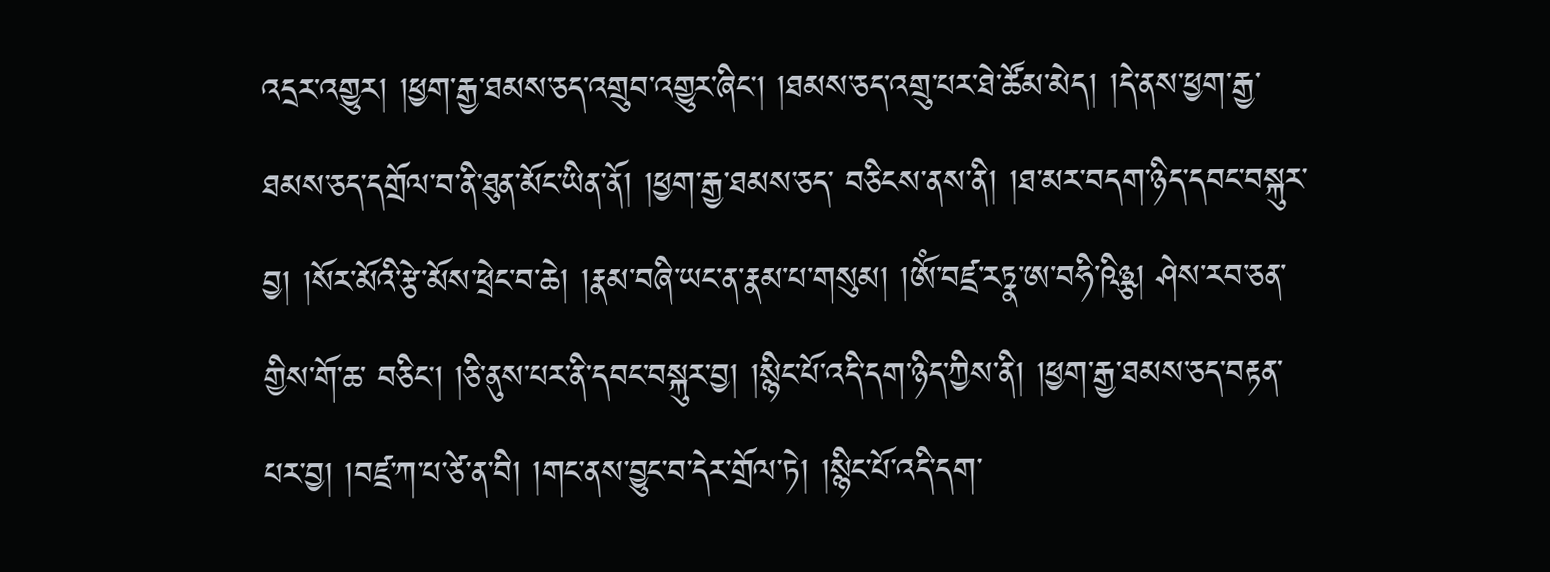འདྲར་འགྱུར། །ཕྱག་རྒྱ་ཐམས་ཅད་འགྲུབ་འགྱུར་ཞིང། །ཐམས་ཅད་འགྲུ་པར་ཐེ་ཚོམ་མེད། །དེ་ནས་ཕྱག་རྒྱ་ཐམས་ཅད་དགྲོལ་བ་ནི་ཐུན་མོང་ཡིན་ནོ། །ཕྱག་རྒྱ་ཐམས་ཅད་ བཅིངས་ནས་ནི། །ཐ་མར་བདག་ཉིད་དབང་བསྐུར་བྱ། །སོར་མོའི་རྩེ་མོས་ཕྲེང་བ་ཆེ། །རྣམ་བཞི་ཡང་ན་རྣམ་པ་གསུམ། །ཨོཾ་བཛྲ་རཏྣ་ཨ་བཧི་ཥིཉྩ། ཤེས་རབ་ཅན་གྱིས་གོ་ཆ་ བཅིང། །ཅི་ནུས་པར་ནི་དབང་བསྐུར་བྱ། །སྙིང་པོ་འདི་དག་ཉིད་ཀྱིས་ནི། །ཕྱག་རྒྱ་ཐམས་ཅད་བརྟན་པར་བྱ། །བཛྲ་ཀ་པ་ཙེ་ན་བི། །གང་ནས་བྱུང་བ་དེར་གྲོལ་ཏེ། །སྙིང་པོ་འདི་དག་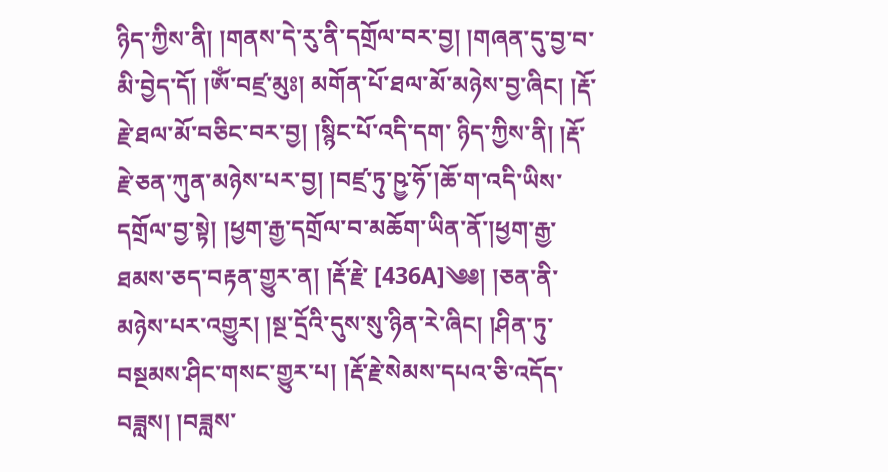ཉིད་ཀྱིས་ནི། །གནས་དེ་རུ་ནི་དགྲོལ་བར་བྱ། །གཞན་དུ་བྱ་བ་མི་བྱེད་དོ། །ཨོཾ་བཛྲ་མུཿ། མགོན་པོ་ཐལ་མོ་མཉེས་བྱ་ཞིང། །རྡོ་རྗེ་ཐལ་མོ་བཅིང་བར་བྱ། །སྙིང་པོ་འདི་དག་ ཉིད་ཀྱིས་ནི། །རྡོ་རྗེ་ཅན་ཀུན་མཉེས་པར་བྱ། །བཛྲ་ཏུ་ཥྱ་ཧོ་།ཆོ་ག་འདི་ཡིས་དགྲོལ་བྱ་སྟེ། །ཕྱག་རྒྱ་དགྲོལ་བ་མཆོག་ཡིན་ནོ་།ཕྱག་རྒྱ་ཐམས་ཅད་བརྟན་གྱུར་ན། །རྡོ་རྗེ་ [436A]༄༅། །ཅན་ནི་མཉེས་པར་འགྱུར། །སྔ་དྲོའི་དུས་སུ་ཉིན་རེ་ཞིང། །ཤིན་ཏུ་བསྔམས་ཤིང་གསང་གྱུར་པ། །རྡོ་རྗེ་སེམས་དཔའ་ཅི་འདོད་བཟླས། །བཟླས་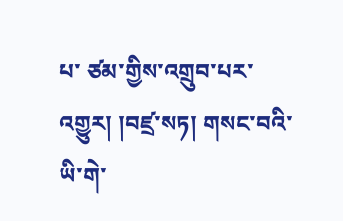པ་ ཙམ་གྱིས་འགྲུབ་པར་འགྱུར། །བཛྲ་སཏ། གསང་བའི་ཡི་གེ་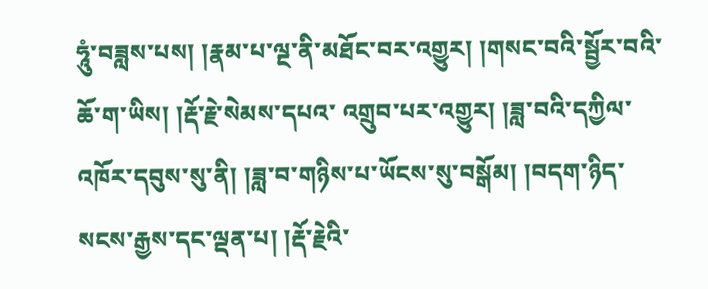ཧཱུཾ་བཟླས་པས། །རྣམ་པ་ལྔ་ནི་མཐོང་བར་འགྱུར། །གསང་བའི་སྦྱོར་བའི་ཆོ་ག་ཡིས། །རྡོ་རྗེ་སེམས་དཔའ་ འགྲུབ་པར་འགྱུར། །ཟླ་བའི་དཀྱིལ་འཁོར་དབུས་སུ་ནི། །ཟླ་བ་གཉིས་པ་ཡོངས་སུ་བསྒོམ། །བདག་ཉིད་སངས་རྒྱས་དང་ལྡན་པ། །རྡོ་རྗེའི་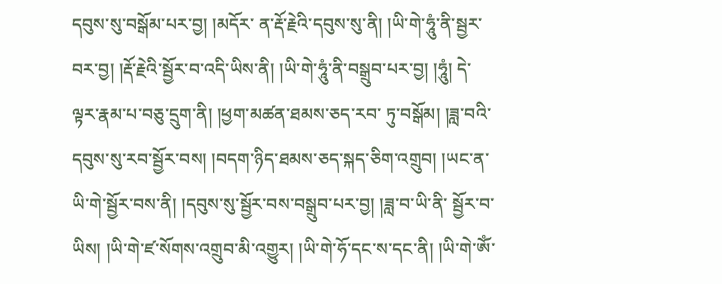དབུས་སུ་བསྒོམ་པར་བྱ། །མདོར་ ན་རྡོ་རྗེའི་དབུས་སུ་ནི། །ཡི་གེ་ཧཱུཾ་ནི་སྦྱར་བར་བྱ། །རྡོ་རྗེའི་སྦྱོར་བ་འདི་ཡིས་ནི། །ཡི་གེ་ཧཱུཾ་ནི་བསྒྲུབ་པར་བྱ། །ཧཱུཾ། དེ་ལྟར་རྣམ་པ་བཅུ་དྲུག་ནི། །ཕྱག་མཚན་ཐམས་ཅད་རབ་ ཏུ་བསྒོམ། །ཟླ་བའི་དབུས་སུ་རབ་སྦྱོར་བས། །བདག་ཉིད་ཐམས་ཅད་སྐད་ཅིག་འགྲུབ། །ཡང་ན་ཡི་གེ་སྦྱོར་བས་ནི། །དབུས་སུ་སྦྱོར་བས་བསྒྲུབ་པར་བྱ། །ཟླ་བ་ཡི་ནི་ སྦྱོར་བ་ཡིས། །ཡི་གེ་ཛ་སོགས་འགྲུབ་མི་འགྱུར། །ཡི་གེ་ཧོ་དང་ས་དང་ནི། །ཡི་གེ་ཨོཾ་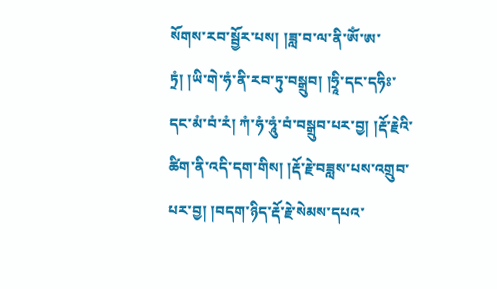སོགས་རབ་སྦྱོར་པས། །ཟླ་བ་ལ་ནི་ཨོཾ་ཨ་ཏྲཾ། །ཡི་གེ་ཧཾ་ནི་རབ་ཏུ་བསྒྲུབ། །ཧྲཱི་དང་དཧིཿ་ དང་མཾ་བཾ་རཾ། ཀཾ་ཧཾ་ཧཱུཾ་བཾ་བསྒྲུབ་པར་བྱ། །རྡོ་རྗེའི་ཚིག་ནི་འདི་དག་གིས། །རྡོ་རྗེ་བཟླས་པས་འགྲུབ་པར་བྱ། །བདག་ཉིད་རྡོ་རྗེ་སེམས་དཔའ་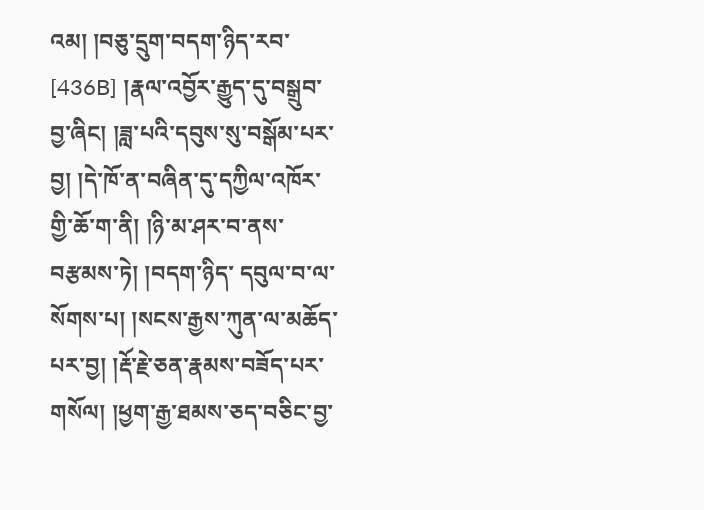འམ། །བཅུ་དྲུག་བདག་ཉིད་རབ་ [436B] །རྣལ་འབྱོར་རྒྱུད་དུ་བསྒྲུབ་བྱ་ཞིང། །ཟླ་པའི་དབུས་སུ་བསྒོམ་པར་བྱ། །དེ་ཁོ་ན་བཞིན་དུ་དཀྱིལ་འཁོར་གྱི་ཆོ་ག་ནི། །ཉི་མ་ཤར་བ་ནས་བརྩམས་ཏེ། །བདག་ཉིད་ དབུལ་བ་ལ་སོགས་པ། །སངས་རྒྱས་ཀུན་ལ་མཆོད་པར་བྱ། །རྡོ་རྗེ་ཅན་རྣམས་བཟོད་པར་གསོལ། །ཕྱག་རྒྱ་ཐམས་ཅད་བཅིང་བྱ་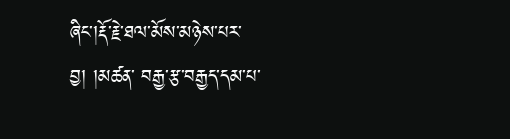ཞིང་།རྡོ་རྗེ་ཐལ་མོས་མཉེས་པར་བྱ། །མཚན་ བརྒྱ་རྩ་བརྒྱད་དམ་པ་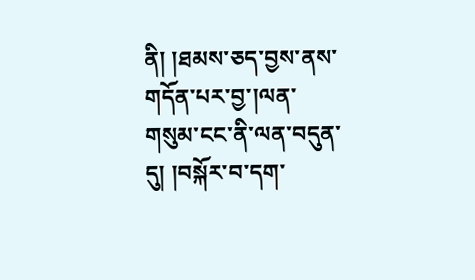ནི། །ཐམས་ཅད་བྱས་ནས་གདོན་པར་བྱ་།ལན་གསུམ་ངང་ནི་ལན་བདུན་དུ། །བསྐོར་བ་དག་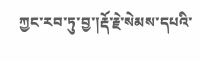ཀྱང་རབ་ཏུ་བྱ་།རྡོ་རྗེ་སེམས་དཔའི་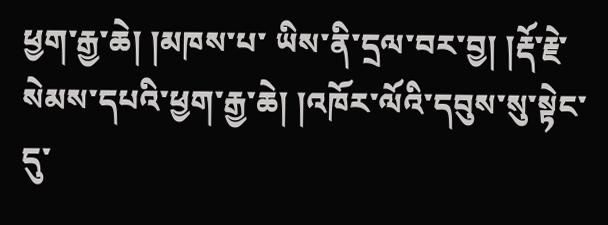ཕྱག་རྒྱ་ཆེ། །མཁས་པ་ ཡིས་ནི་དྲལ་བར་བྱ། །རྡོ་རྗེ་སེམས་དཔའི་ཕྱག་རྒྱ་ཆེ། །འཁོར་ལོའི་དབུས་སུ་སྟེང་དུ་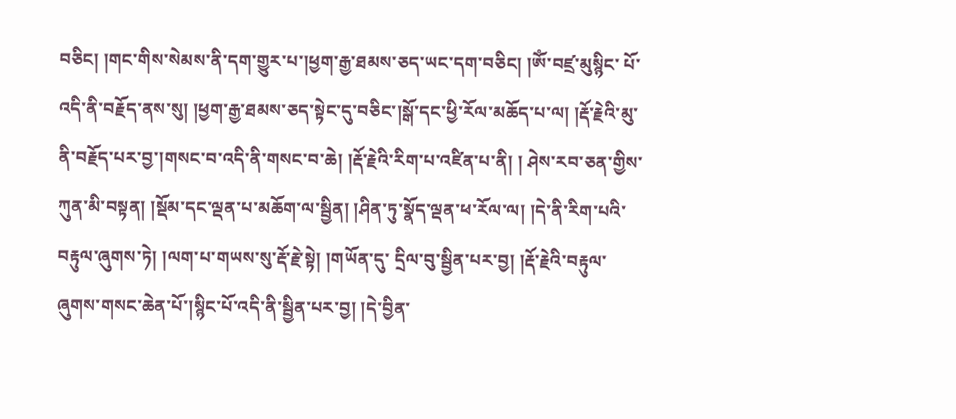བཅིང། །གང་གིས་སེམས་ནི་དག་གྱུར་པ་།ཕྱག་རྒྱ་ཐམས་ཅད་ཡང་དག་བཅིང། །ཨོཾ་བཛྲ་མུསྙིང་ པོ་འདི་ནི་བརྗོད་ནས་སུ། །ཕྱག་རྒྱ་ཐམས་ཅད་སྟེང་དུ་བཅིང་།སྒོ་དང་ཕྱི་རོལ་མཆོད་པ་ལ། །རྡོ་རྗེའི་མུ་ནི་བརྗོད་པར་བྱ་།གསང་བ་འདི་ནི་གསང་བ་ཆེ། །རྡོ་རྗེའི་རིག་པ་འཛིན་པ་ནི། ། ཤེས་རབ་ཅན་གྱིས་ཀུན་མི་བསྟན། །སྡོམ་དང་ལྡན་པ་མཆོག་ལ་སྦྱིན། །ཤིན་ཏུ་སྣོད་ལྡན་ཕ་རོལ་ལ། །དེ་ནི་རིག་པའི་བརྟུལ་ཞུགས་ཏེ། །ལག་པ་གཡས་སུ་རྡོ་རྗེ་སྟེ། །གཡོན་དུ་ དྲིལ་བུ་སྦྱིན་པར་བྱ། །རྡོ་རྗེའི་བརྟུལ་ཞུགས་གསང་ཆེན་པོ་།སྙིང་པོ་འདི་ནི་སྦྱིན་པར་བྱ། །དེ་བྱིན་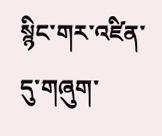སྙིང་གར་འཛིན་དུ་གཞུག་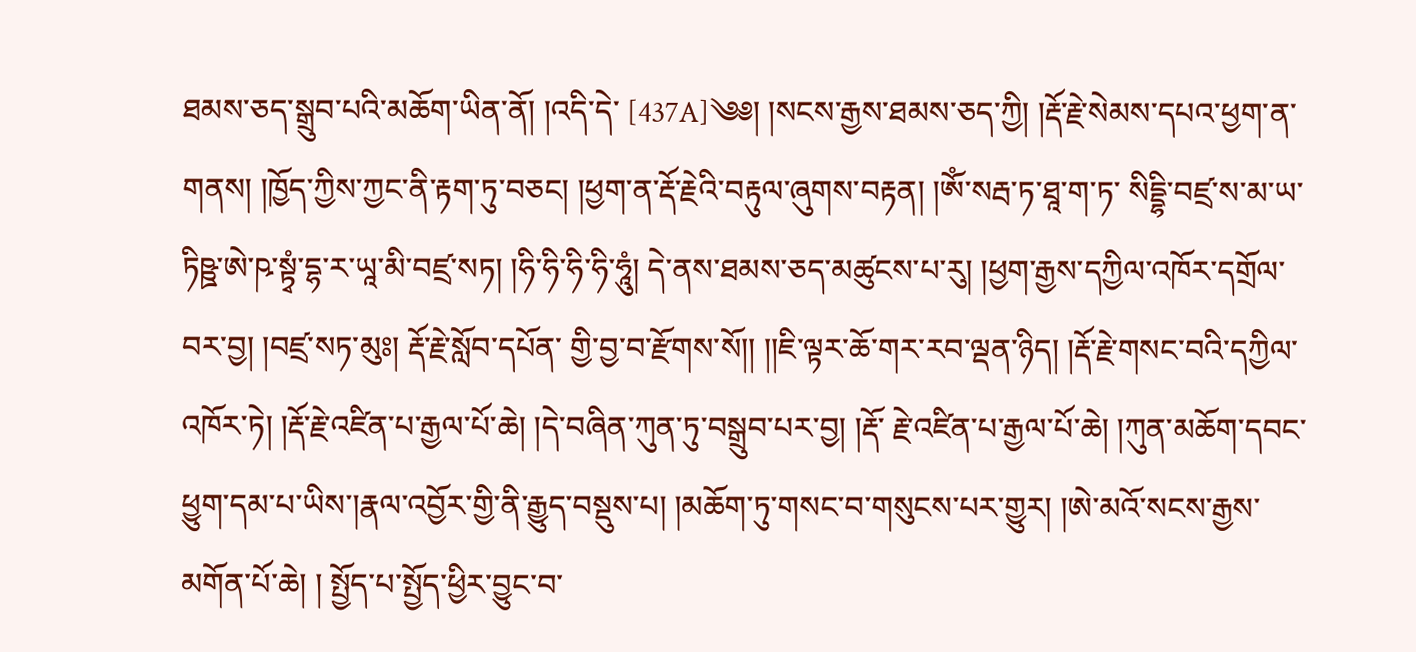ཐམས་ཅད་སྒྲུབ་པའི་མཆོག་ཡིན་ནོ། །འདི་དེ་ [437A]༄༅། །སངས་རྒྱས་ཐམས་ཅད་ཀྱི། །རྡོ་རྗེ་སེམས་དཔའ་ཕྱག་ན་གནས། །ཁྱོད་ཀྱིས་ཀྱང་ནི་རྟག་ཏུ་བཅང། །ཕྱག་ན་རྡོ་རྗེའི་བརྟུལ་ཞུགས་བརྟན། །ཨོཾ་སརྦ་ཏ་ཐཱ་ག་ཏ་ སིདྡྷི་བཛྲ་ས་མ་ཡ་ཏིཥྛ་ཨེ་ཥ་སྟྭཾ་དྷ་ར་ཡཱ་མི་བཛྲ་སཏ། །ཧི་ཧི་ཧི་ཧི་ཧཱུཾ། དེ་ནས་ཐམས་ཅད་མཚུངས་པ་རུ། །ཕྱག་རྒྱས་དཀྱིལ་འཁོར་དགྲོལ་བར་བྱ། །བཛྲ་སཏ་མུཿ། རྡོ་རྗེ་སློབ་དཔོན་ གྱི་བྱ་བ་རྫོགས་སོ།། །།ཇི་ལྟར་ཆོ་གར་རབ་ལྡན་ཉིད། །རྡོ་རྗེ་གསང་བའི་དཀྱིལ་འཁོར་ཏེ། །རྡོ་རྗེ་འཛིན་པ་རྒྱལ་པོ་ཆེ། །དེ་བཞིན་ཀུན་ཏུ་བསྒྲུབ་པར་བྱ། །རྡོ་ རྗེ་འཛིན་པ་རྒྱལ་པོ་ཆེ། །ཀུན་མཆོག་དབང་ཕྱུག་དམ་པ་ཡིས་།རྣལ་འབྱོར་གྱི་ནི་རྒྱུད་བསྡུས་པ། །མཆོག་ཏུ་གསང་བ་གསུངས་པར་གྱུར། །ཨེ་མའོ་སངས་རྒྱས་མགོན་པོ་ཆེ། ། སྤྱོད་པ་སྤྱོད་ཕྱིར་བྱུང་བ་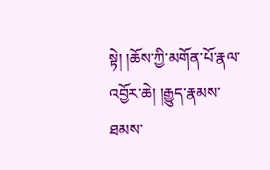སྟེ། །ཆོས་ཀྱི་མགོན་པོ་རྣལ་འབྱོར་ཆེ། །རྒྱུད་རྣམས་ཐམས་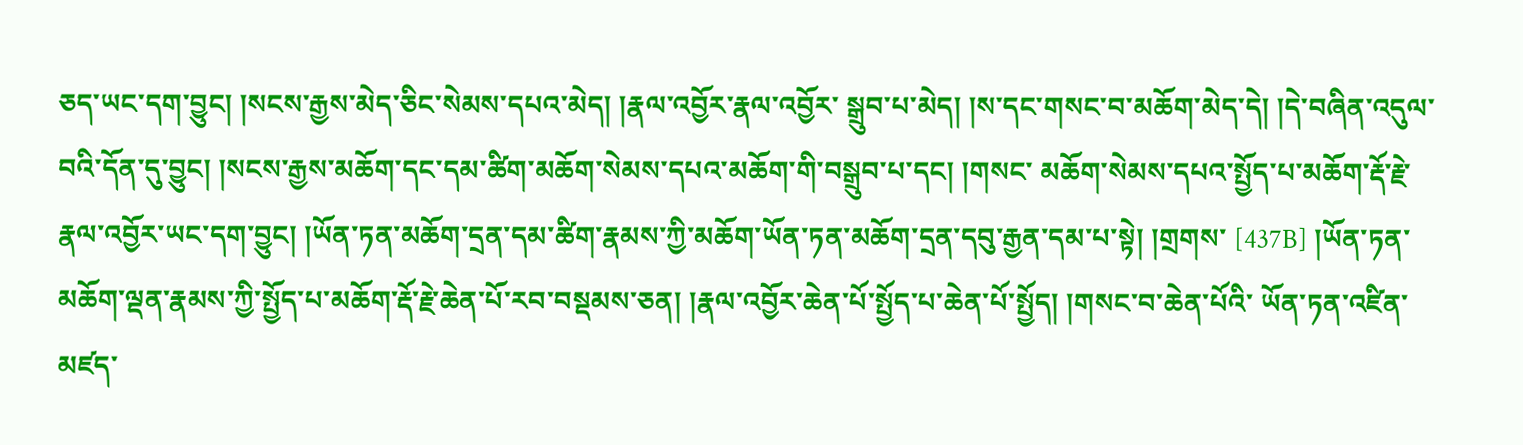ཅད་ཡང་དག་བྱུང། །སངས་རྒྱས་མེད་ཅིང་སེམས་དཔའ་མེད། །རྣལ་འབྱོར་རྣལ་འབྱོར་ སྒྲུབ་པ་མེད། །ས་དང་གསང་བ་མཆོག་མེད་དེ། །དེ་བཞིན་འདུལ་བའི་དོན་དུ་བྱུང། །སངས་རྒྱས་མཆོག་དང་དམ་ཚིག་མཆོག་སེམས་དཔའ་མཆོག་གི་བསྒྲུབ་པ་དང། །གསང་ མཆོག་སེམས་དཔའ་སྤྱོད་པ་མཆོག་རྡོ་རྗེ་རྣལ་འབྱོར་ཡང་དག་བྱུང། །ཡོན་ཏན་མཆོག་དྲན་དམ་ཚིག་རྣམས་ཀྱི་མཆོག་ཡོན་ཏན་མཆོག་དྲན་དབུ་རྒྱན་དམ་པ་སྟེ། །གྲགས་ [437B] །ཡོན་ཏན་མཆོག་ལྡན་རྣམས་ཀྱི་སྤྱོད་པ་མཆོག་རྡོ་རྗེ་ཆེན་པོ་རབ་བསྡམས་ཅན། །རྣལ་འབྱོར་ཆེན་པོ་སྤྱོད་པ་ཆེན་པོ་སྤྱོད། །གསང་བ་ཆེན་པོའི་ ཡོན་ཏན་འཛིན་མཛད་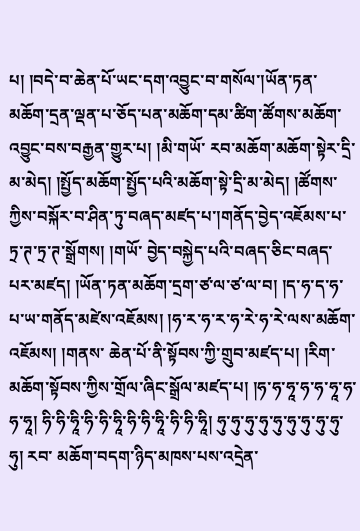པ། །བདེ་བ་ཆེན་པོ་ཡང་དག་འབྱུང་བ་གསོལ་།ཡོན་ཏན་མཆོག་དྲན་ལྡན་པ་ཅོད་པན་མཆོག་དམ་ཚིག་ཚོགས་མཆོག་འབྱུང་བས་བརྒྱན་གྱུར་པ། །མི་གཡོ་ རབ་མཆོག་མཆོག་སྟེར་དྲི་མ་མེད། །སྤྱོད་མཆོག་སྤྱོད་པའི་མཆོག་སྟེ་དྲི་མ་མེད། །ཚོགས་ཀྱིས་བསྐོར་བ་ཤིན་ཏུ་བཞད་མཛད་པ་།གནོད་བྱེད་འཇོམས་པ་ཏྲ་ཊ་ཏྲ་ཊ་སྒྲོགས། །གཡོ་ བྱེད་བསྐྱེད་པའི་བཞད་ཅིང་བཞད་པར་མཛད། །ཡོན་ཏན་མཆོག་དྲག་ཙ་ལ་ཙ་ལ་བ། །ད་ཧ་ད་ཧ་པ་ཡ་གནོད་མཛེས་འཇོམས། །ཧ་ར་ཧ་ར་ཧ་རེ་ཧ་རེ་ལས་མཆོག་འཇོམས། །གནས་ ཆེན་པོ་ནི་སྟོབས་ཀྱི་གྲུབ་མཛད་པ། །རིག་མཆོག་སྟོབས་ཀྱིས་གྲོལ་ཞིང་སྒྲོལ་མཛད་པ། །ཧ་ཧ་ཧཱ་ཧ་ཧ་ཧཱ་ཧ་ཧ་ཧཱ། ཧི་ཧི་ཧཱི་ཧི་ཧི་ཧཱི་ཧི་ཧི་ཧཱི་ཧི་ཧི་ཧཱི། ཧུ་ཧུ་ཧུ་ཧུ་ཧུ་ཧུ་ཧུ་ཧུ་ཧུ་ཧུ། རབ་ མཆོག་བདག་ཉིད་མཁས་པས་འདྲེན་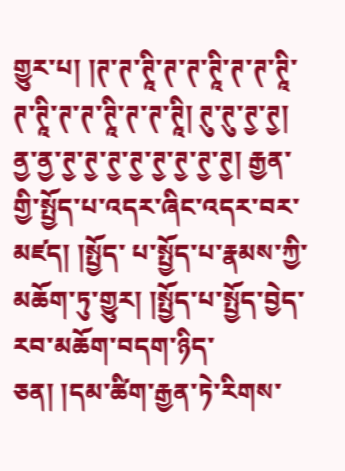གྱུར་པ། །ཊ་ཊ་ཊཱི་ཊ་ཊ་ཊཱི་ཊ་ཊ་ཊཱི་ཊ་ཊཱི་ཊ་ཊ་ཊཱི་ཊ་ཊ་ཊཱི། ཊུ་ཊུ་ཊྱ་ཊྱ། ནྱ་ནྱ་ཊྱ་ཊྱ་ཊྱ་ཊྱ་ཊྱ་ཊྱ་ཊྱ་ཊྱ། རྒྱན་གྱི་སྤྱོད་པ་འདར་ཞིང་འདར་བར་མཛད། །སྤྱོད་ པ་སྤྱོད་པ་རྣམས་ཀྱི་མཆོག་ཏུ་གྱུར། །སྤྱོད་པ་སྤྱོད་བྱེད་རབ་མཆོག་བདག་ཉིད་ཅན། །དམ་ཚིག་རྒྱན་ཏེ་རིགས་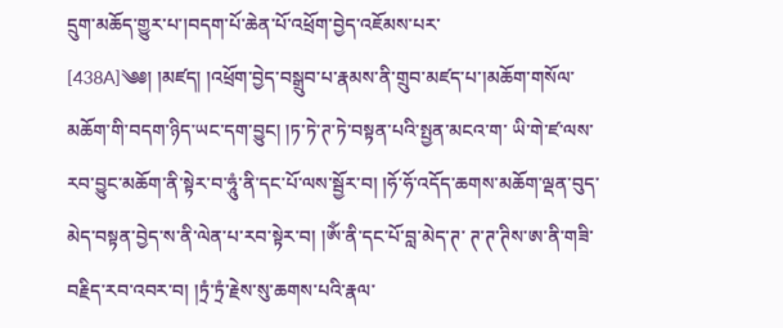དྲུག་མཆོད་གྱུར་པ་།བདག་པོ་ཆེན་པོ་འཕྲོག་བྱེད་འཇོམས་པར་ [438A]༄༅། །མཛད། །འཕྲོག་བྱེད་བསྒྲུབ་པ་རྣམས་ནི་གྲུབ་མཛད་པ་།མཆོག་གསོལ་མཆོག་གི་བདག་ཉིད་ཡང་དག་བྱུང། །ཏ་ཏེ་ཊ་ཏེ་བསྟན་པའི་སྤྱན་མངའ་ག་ ཡི་གེ་ཛ་ལས་རབ་བྱུང་མཆོག་ནི་སྟེར་བ་ཧཱུཾ་ནི་དང་པོ་ལས་སྦྱོར་བ། །ཧོ་ཧོ་འདོད་ཆགས་མཆོག་ལྡན་བུད་མེད་བསྟན་བྱེད་ས་ནི་ལེན་པ་རབ་སྟེར་བ། །ཨོཾ་ནི་དང་པོ་བླ་མེད་ཊ་ ཊ་ཊ་ཊིས་ཨ་ནི་གཟི་བརྗིད་རབ་འབར་བ། །ཏྲཾ་ཏྲཾ་རྗེས་སུ་ཆགས་པའི་རྣལ་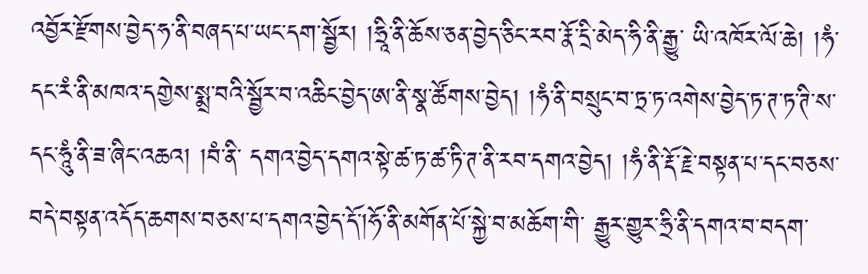འབྱོར་རྫོགས་བྱེད་ཧ་ནི་བཞད་པ་ཡང་དག་སྦྱོར། །ཧྲཱི་ནི་ཆོས་ཅན་བྱེད་ཅིང་རབ་རྣོ་དྲི་མེད་ཧི་ནི་རྒྱུ་ ཡི་འཁོར་ལོ་ཆེ། །ཧཾ་དང་རཾ་ནི་མཁའ་དགྱེས་སྨྲ་བའི་སྦྱོར་བ་འཆིང་བྱེད་ཨ་ནི་སྣ་ཚོགས་བྱེད། །ཧཾ་ནི་བསྲུང་བ་ཏྲ་ཏ་འགེས་བྱེད་ཏ་ཊ་ཏ་ཊི་ས་དང་ཧཱུཾ་ནི་ཟ་ཞིང་འཆའ། །བཾ་ནི་ དགའ་བྱེད་དགའ་སྟེ་ཚ་ཏ་ཚ་ཏི་ཊ་ནི་རབ་དགའ་བྱེད། །ཧཾ་ནི་རྡོ་རྗེ་བསྟན་པ་དང་བཅས་བདེ་བསྟན་འདོད་ཆགས་བཅས་པ་དགའ་བྱེད་དོ་།ཧོ་ནི་མགོན་པོ་སྐྱེ་བ་མཆོག་གི་ རྒྱུར་གྱུར་ཧྲི་ནི་དགའ་བ་བདག་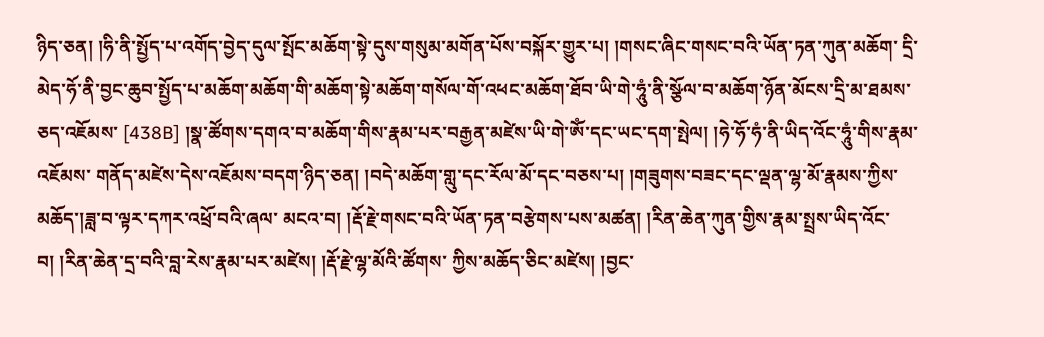ཉིད་ཅན། །ཧི་ནི་སྤྱོད་པ་འགོད་བྱེད་དུལ་སྤོང་མཆོག་སྟེ་དུས་གསུམ་མགོན་པོས་བསྐོར་གྱུར་པ། །གསང་ཞིང་གསང་བའི་ཡོན་ཏན་ཀུན་མཆོག་ དྲི་མེད་ཧོ་ནི་བྱང་ཆུབ་སྤྱོད་པ་མཆོག་མཆོག་གི་མཆོག་སྟེ་མཆོག་གསོལ་གོ་འཕང་མཆོག་ཐོབ་ཡི་གེ་ཧཱུཾ་ནི་སྩོལ་བ་མཆོག་ཉོན་མོངས་དྲི་མ་ཐམས་ཅད་འཇོམས་ [438B] །སྣ་ཚོགས་དགའ་བ་མཆོག་གིས་རྣམ་པར་བརྒྱན་མཛེས་ཡི་གེ་ཨོཾ་དང་ཡང་དག་སྤེལ། །ཧེ་ཧོ་ཧཾ་ནི་ཡིད་འོང་ཧཱུཾ་གིས་རྣམ་འཇོམས་ གནོད་མཛེས་དེས་འཇོམས་བདག་ཉིད་ཅན། །བདེ་མཆོག་གླུ་དང་རོལ་མོ་དང་བཅས་པ། །གཟུགས་བཟང་དང་ལྡན་ལྷ་མོ་རྣམས་ཀྱིས་མཆོད་།ཟླ་བ་ལྟར་དཀར་འཕྲོ་བའི་ཞལ་ མངའ་བ། །རྡོ་རྗེ་གསང་བའི་ཡོན་ཏན་བརྩེགས་པས་མཚན། །རིན་ཆེན་ཀུན་གྱིས་རྣམ་སྤྲས་ཡིད་འོང་བ། །རིན་ཆེན་དྲ་བའི་བླ་རེས་རྣམ་པར་མཛེས། །རྡོ་རྗེ་ལྷ་མོའི་ཚོགས་ ཀྱིས་མཆོད་ཅིང་མཛེས། །བྱང་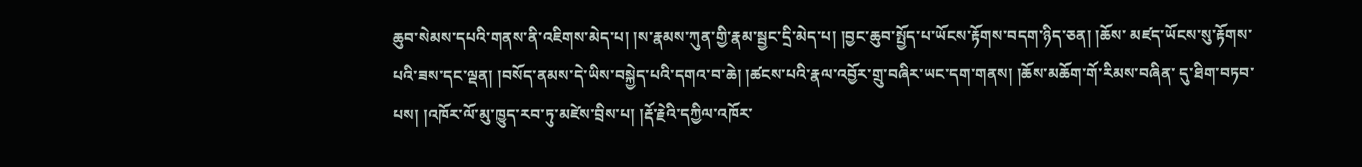ཆུབ་སེམས་དཔའི་གནས་ནི་འཇིགས་མེད་པ། །ས་རྣམས་ཀུན་གྱི་རྣམ་སྦྱང་དྲི་མེད་པ། །བྱང་ཆུབ་སྤྱོད་པ་ཡོངས་རྟོགས་བདག་ཉིད་ཅན། །ཆོས་ མཛད་ཡོངས་སུ་རྟོགས་པའི་ཟས་དང་ལྡན། །བསོད་ནམས་དེ་ཡིས་བསྐྱེད་པའི་དགའ་བ་ཆེ། །ཚངས་པའི་རྣལ་འབྱོར་གྲུ་བཞིར་ཡང་དག་གནས། །ཆོས་མཆོག་གོ་རིམས་བཞིན་ དུ་ཐིག་བཏབ་པས། །འཁོར་ལོ་མུ་ཁྱུད་རབ་ཏུ་མཛེས་བྲིས་པ། །རྡོ་རྗེའི་དཀྱིལ་འཁོར་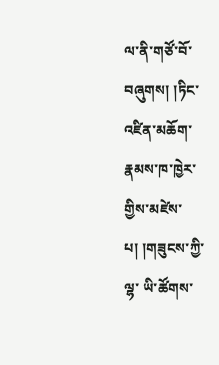ལ་ནི་གཙོ་བོ་བཞུགས། །ཏིང་འཛིན་མཆོག་རྣམས་ཁ་ཁྱེར་གྱིས་མཛེས་པ། །གཟུངས་ཀྱི་ལྷ་ ཡི་ཚོགས་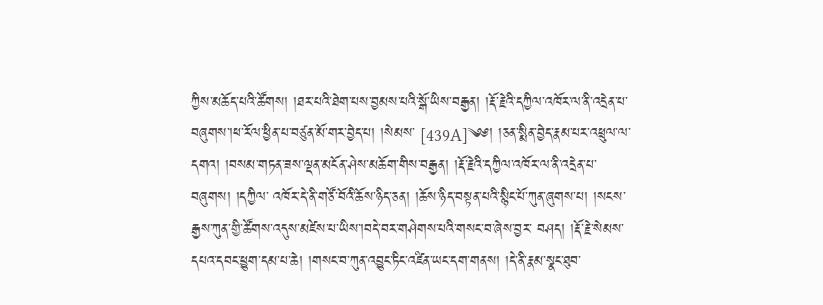ཀྱིས་མཆོད་པའི་ཚོགས། །ཐར་པའི་ཐེག་པས་བྱམས་པའི་སྒོ་ཡིས་བརྒྱན། །རྡོ་རྗེའི་དཀྱིལ་འཁོར་ལ་ནི་འདྲེན་པ་བཞུགས་།ཕ་རོལ་ཕྱིན་པ་བཙུན་མོ་གར་བྱེད་པ། །སེམས་ [439A]༄༅། །ཅན་སྨིན་བྱེད་རྣམ་པར་འཕྲུལ་ལ་དགའ། །བསམ་གཏན་ཟས་ལྡན་མངོན་ཤེས་མཆོག་གིས་བརྒྱན། །རྡོ་རྗེའི་དཀྱིལ་འཁོར་ལ་ནི་འདྲེན་པ་བཞུགས། །དཀྱིལ་ འཁོར་དེ་ནི་གཙོ་བོའི་ཆོས་ཉིད་ཅན། །ཆོས་ཉིད་བསྟན་པའི་སྙིང་པོ་ཀུན་ཞུགས་པ། །སངས་རྒྱས་ཀུན་གྱི་ཚོགས་འདུས་མཛེས་པ་ཡིས་།བདེ་བར་གཤེགས་པའི་གསང་བ་ཞེས་བྱར་ བཤད། །རྡོ་རྗེ་སེམས་དཔའ་དབང་ཕྱུག་དམ་པ་ཆེ། །གསང་བ་ཀུན་འབྱུང་ཏིང་འཛིན་ཡང་དག་གནས། །དེ་ནི་རྣམ་སྣང་ཐུབ་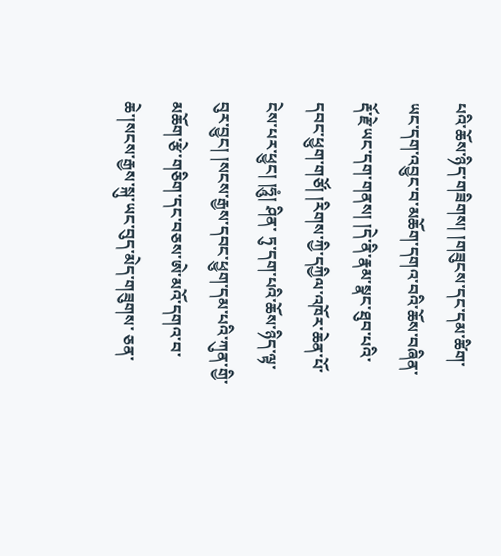པའི་ཆོས་ཉིད་གཟིགས། །གཟུངས་དང་དམ་ཚིག་ ཡང་དག་འབྱུང་བ་མཆོག་དགའ་བའི་ཆོས་བཞིན་རྡོ་རྗེ་ཡང་དག་གནས། །དེ་ནི་རྣམ་སྣང་ཐུབ་པའི་དབང་ཕྱུག་གཙོ། །རིགས་ཀྱི་དཀྱིལ་འཁོར་ཆེན་པོ་ངེས་པར་ཕྱུང། །ཧཱུཾ། ཤིན་ ཏུ་དག་པའི་ཆོས་ཉིད་ལྟ་བུར་བྱུང། །སངས་རྒྱས་དབང་ཕྱུག་དམ་པའི་ཀུན་གྱི་མཆོག་རྩེ་གཅིག་དང་བཅས་ཨེ་མའོ་དགའ་བ་ཆེ་།སངས་རྒྱས་སྐུ་ཡང་བུད་མེད་གཟུགས་ ཅན་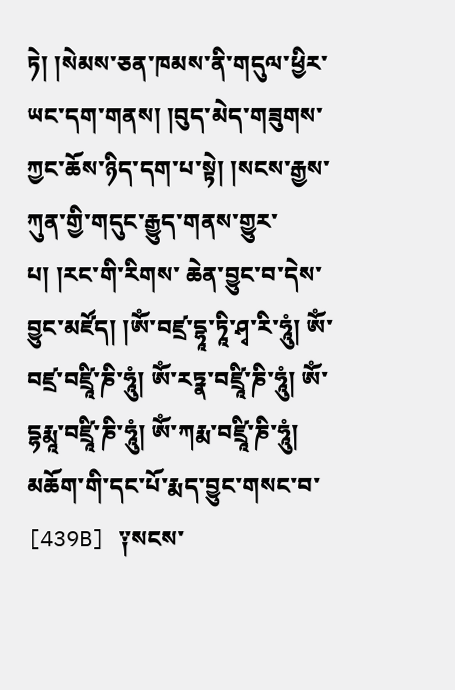ཏེ། །སེམས་ཅན་ཁམས་ནི་གདུལ་ཕྱིར་ཡང་དག་གནས། །བུད་མེད་གཟུགས་ཀྱང་ཆོས་ཉིད་དག་པ་སྟེ། །སངས་རྒྱས་ཀུན་གྱི་གདུང་རྒྱུད་གནས་གྱུར་པ། །རང་གི་རིགས་ ཆེན་བྱུང་བ་དེས་བྱུང་མཛོད། །ཨོཾ་བཛྲ་དྷཱ་ཏཱི་ཤྭ་རི་ཧཱུཾ། ཨོཾ་བཛྲ་བཛྲཱི་ཎི་ཧཱུཾ། ཨོཾ་རཏྣ་བཛྲཱི་ཎི་ཧཱུཾ། ཨོཾ་དྷརྨཱ་བཛྲཱི་ཎི་ཧཱུཾ། ཨོཾ་ཀརྨ་བཛྲཱི་ཎི་ཧཱུཾ། མཆོག་གི་དང་པོ་རྨད་བྱུང་གསང་བ་ [439B] ༑སངས་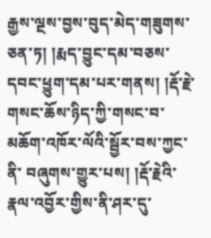རྒྱས་ལྔས་བྱས་བུད་མེད་གཟུགས་ཅན་ཏ། །རྨད་བྱུང་དམ་བཅས་དབང་ཕྱུག་དམ་པར་གནས། །རྡོ་རྗེ་གསང་ཆོས་ཉིད་ཀྱི་གསང་བ་མཆོག་འཁོར་ལོའི་སྦྱོར་བས་ཀྱང་ནི་ བཞུགས་གྱུར་པས། །རྡོ་རྗེའི་རྣལ་འབྱོར་གྱིས་ནི་ཤར་དུ་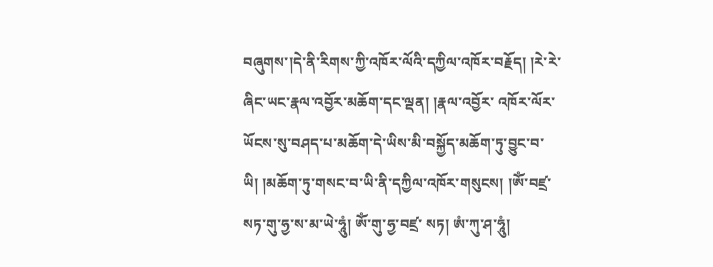བཞུགས་།དེ་ནི་རིགས་ཀྱི་འཁོར་ལོའི་དཀྱིལ་འཁོར་བརྗོད། །རེ་རེ་ཞིང་ཡང་རྣལ་འབྱོར་མཆོག་དང་ལྡན། །རྣལ་འབྱོར་ འཁོར་ལོར་ཡོངས་སུ་བཤད་པ་མཆོག་དེ་ཡིས་མི་བསྐྱོད་མཆོག་ཏུ་བྱུང་བ་ཡི། །མཆོག་ཏུ་གསང་བ་ཡི་ནི་དཀྱིལ་འཁོར་གསུངས། །ཨོཾ་བཛྲ་སཏ་གུ་ཧྱ་ས་མ་ཡེ་ཧཱུཾ། ཨོཾ་གུ་ཧྱ་བཛྲ་ སཏ། ཨཾ་ཀུ་ཤ་ཧཱུཾ།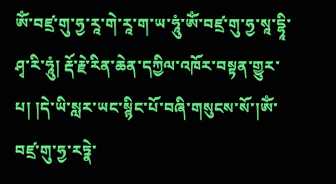ཨོཾ་བཛྲ་གུ་ཧྱ་རཱ་གེ་རཱ་ག་ཡ་ཧཱུཾ་ཨོཾ་བཛྲ་གུ་ཧྱ་སཱ་དྷཱི་ཤྭ་རི་ཧཱུཾ། རྡོ་རྗེ་རིན་ཆེན་དཀྱིལ་འཁོར་བསྟན་གྱུར་པ། །དེ་ཡི་སླར་ཡང་སྙིང་པོ་བཞི་གསུངས་སོ་།ཨོཾ་ བཛྲ་གུ་ཧྱ་རཏྣེ་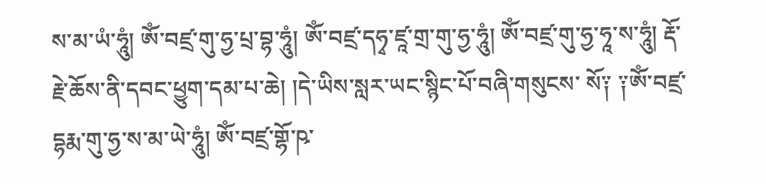ས་མ་ཡཾ་ཧཱུཾ། ཨོཾ་བཛྲ་གུ་ཧྱ་པྲ་བྷ་ཧཱུཾ། ཨོཾ་བཛྲ་དཧྭ་ཛཱ་གྲ་གུ་ཧྱ་ཧཱུཾ། ཨོཾ་བཛྲ་གུ་ཧྱ་ཧཱ་ས་ཧཱུཾ། རྡོ་རྗེ་ཆོས་ནི་དབང་ཕྱུག་དམ་པ་ཆེ། །དེ་ཡིས་སླར་ཡང་སྙིང་པོ་བཞི་གསུངས་ སོ༑ ༑ཨོཾ་བཛྲ་དྷརྨ་གུ་ཧྱ་ས་མ་ཡེ་ཧཱུཾ། ཨོཾ་བཛྲ་གྷོ་ཥ་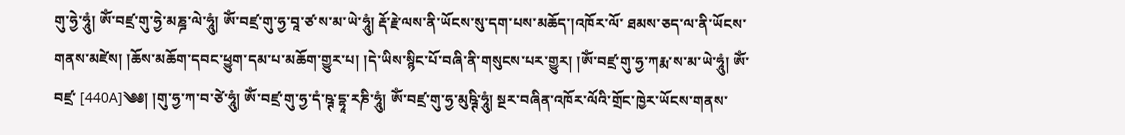གུ་ཧྱེ་ཧཱུཾ། ཨོཾ་བཛྲ་གུ་ཧྱེ་མཎྜ་ལེ་ཧཱུཾ། ཨོཾ་བཛྲ་གུ་ཧྱ་བཱ་ཙ་ས་མ་ཡེ་ཧཱུཾ། རྡོ་རྗེ་ལས་ནི་ཡོངས་སུ་དག་པས་མཆོད་།འཁོར་ལོ་ ཐམས་ཅད་ལ་ནི་ཡོངས་གནས་མཛེས། །ཆོས་མཆོག་དབང་ཕྱུག་དམ་པ་མཆོག་གྱུར་པ། །དེ་ཡིས་སྙིང་པོ་བཞི་ནི་གསུངས་པར་གྱུར། །ཨོཾ་བཛྲ་གུ་ཧྱ་ཀརྨ་ས་མ་ཡེ་ཧཱུཾ། ཨོཾ་བཛྲ་ [440A]༄༅། །གུ་ཧྱ་ཀ་བ་ཙེ་ཧཱུཾ། ཨོཾ་བཛྲ་གུ་ཧྱ་དཾ་ཥྚ་དྷཱ་རཎི་ཧཱུཾ། ཨོཾ་བཛྲ་གུ་ཧྱ་མུཥྚི་ཧཱུཾ། སྔར་བཞིན་འཁོར་ལོའི་གྲོང་ཁྱེར་ཡོངས་གནས་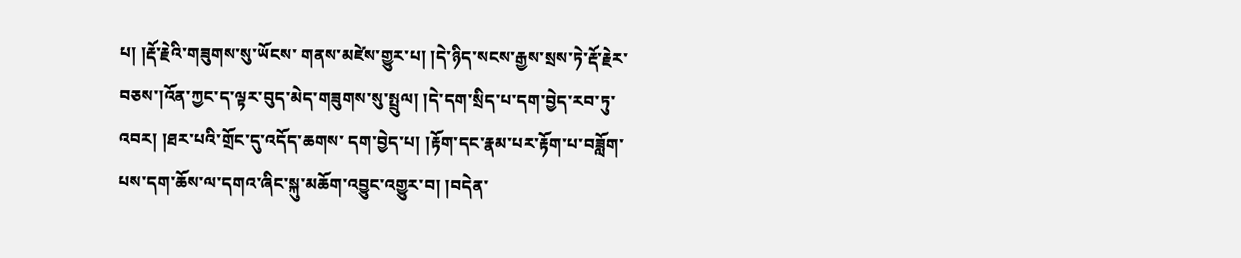པ། །རྡོ་རྗེའི་གཟུགས་སུ་ཡོངས་ གནས་མཛེས་གྱུར་པ། །དེ་ཉིད་སངས་རྒྱས་སྲས་ཏེ་རྡོ་རྗེར་བཅས་།འོན་ཀྱང་ད་ལྟར་བུད་མེད་གཟུགས་སུ་སྤྲུལ། །དེ་དག་སྲིད་པ་དག་བྱེད་རབ་ཏུ་འབར། །ཐར་པའི་གྲོང་དུ་འདོད་ཆགས་ དག་བྱེད་པ། །རྟོག་དང་རྣམ་པར་རྟོག་པ་བཟློག་པས་དག་ཆོས་ལ་དགའ་ཞིང་སྐུ་མཆོག་འབྱུང་འགྱུར་བ། །བདེན་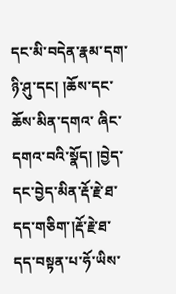དང་མི་བདེན་རྣམ་དག་ཉི་ཤུ་དང། །ཆོས་དང་ཆོས་མིན་དགའ་ ཞིང་དགའ་བའི་སྣོད། །བྱེད་དང་བྱེད་མིན་རྡོ་རྗེ་ཐ་དད་གཅིག་།རྡོ་རྗེ་ཐ་དད་བསྟན་པ་ཧོ་ཡིས་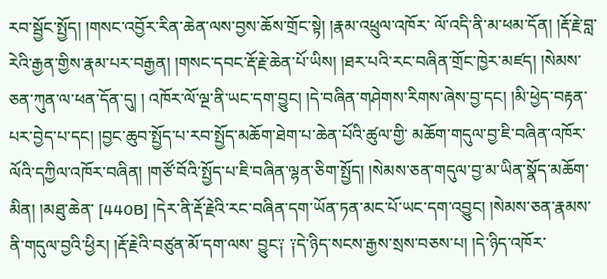རབ་སྦྱོང་སྤྱོད། །གསང་འབྱོར་རིན་ཆེན་ལས་བྱས་ཆོས་གྲོང་སྟེ། །རྣམ་འཕྲུལ་འཁོར་ ལོ་འདི་ནི་མ་ཕམ་དོན། །རྡོ་རྗེ་བླ་རེའི་རྒྱན་གྱིས་རྣམ་པར་བརྒྱན། །གསང་དབང་རྡོ་རྗེ་ཆེན་པོ་ཡིས། །ཐར་པའི་རང་བཞིན་གྲོང་ཁྱེར་མཛད། །སེམས་ཅན་ཀུན་ལ་ཕན་དོན་དུ། ། འཁོར་ལོ་ལྔ་ནི་ཡང་དག་བྱུང། །དེ་བཞིན་གཤེགས་རིགས་ཞེས་བྱ་དང། །མི་ཕྱེད་བརྟན་པར་བྱེད་པ་དང། །བྱང་ཆུབ་སྤྱོད་པ་རབ་སྤྱོད་མཆོག་ཐེག་པ་ཆེན་པོའི་ཚུལ་གྱི་ མཆོག་གདུལ་བྱ་ཇི་བཞིན་འཁོར་ལོའི་དཀྱིལ་འཁོར་བཞིན། །གཙོ་བོའི་སྤྱོད་པ་ཇི་བཞིན་ལྷན་ཅིག་སྤྱོད། །སེམས་ཅན་གདུལ་བྱ་མ་ཡིན་སྣོད་མཆོག་མིན། །མཐུ་ཆེན་ [440B] །དེར་ནི་རྡོ་རྗེའི་རང་བཞིན་དག་ཡོན་ཏན་མང་པོ་ཡང་དག་འབྱུང། །སེམས་ཅན་རྣམས་ནི་གདུལ་བྱའི་ཕྱིར། །རྡོ་རྗེའི་བཙུན་མོ་དག་ལས་ བྱུང༑ ༑དེ་ཉིད་སངས་རྒྱས་སྲས་བཅས་པ། །དེ་ཉིད་འཁོར་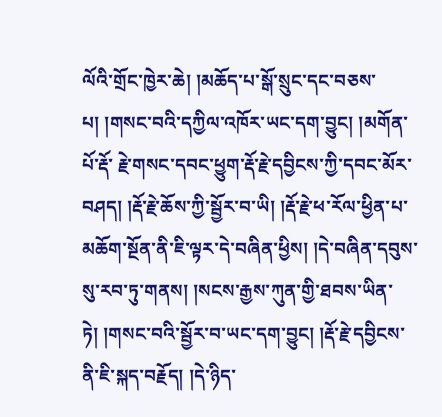ལོའི་གྲོང་ཁྱེར་ཆེ། །མཆོད་པ་སྒོ་སྲུང་དང་བཅས་པ། །གསང་བའི་དཀྱིལ་འཁོར་ཡང་དག་བྱུང། །མགོན་པོ་རྡོ་ རྗེ་གསང་དབང་ཕྱུག་རྡོ་རྗེ་དབྱིངས་ཀྱི་དབང་མོར་བཤད། །རྡོ་རྗེ་ཆོས་ཀྱི་སྦྱོར་བ་ཡི། །རྡོ་རྗེ་ཕ་རོལ་ཕྱིན་པ་མཆོག་སྔོན་ནི་ཇི་ལྟར་དེ་བཞིན་ཕྱིས། །དེ་བཞིན་དབུས་ སུ་རབ་ཏུ་གནས། །སངས་རྒྱས་ཀུན་གྱི་ཐབས་ཡིན་ཏེ། །གསང་བའི་སྦྱོར་བ་ཡང་དག་བྱུང། །རྡོ་རྗེ་དབྱིངས་ནི་ཇི་སྐད་བརྗོད། །དེ་ཉིད་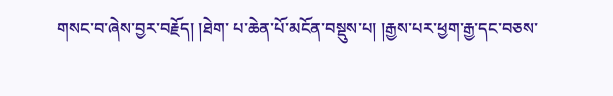གསང་བ་ཞེས་བྱར་བརྗོད། །ཐེག་ པ་ཆེན་པོ་མངོན་བསྡུས་པ། །རྒྱས་པར་ཕྱག་རྒྱ་དང་བཅས་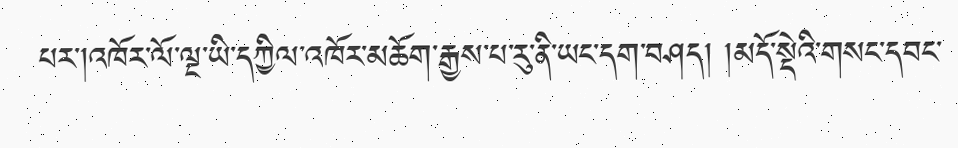པར་།འཁོར་ལོ་ལྔ་ཡི་དཀྱིལ་འཁོར་མཆོག་རྒྱས་པ་རུ་ནི་ཡང་དག་བཤད། །མདོ་སྡེའི་གསང་དབང་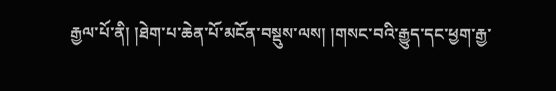རྒྱལ་པོ་ནི། །ཐེག་པ་ཆེན་པོ་མངོན་བསྡུས་ལས། །གསང་བའི་རྒྱུད་དང་ཕྱག་རྒྱ་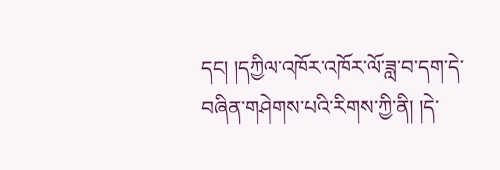དང། །དཀྱིལ་འཁོར་འཁོར་ལོ་ཟླ་བ་དག་དེ་བཞིན་གཤེགས་པའི་རིགས་ཀྱི་ནི། །དེ་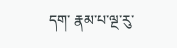དག་ རྣམ་པ་ལྔ་རུ་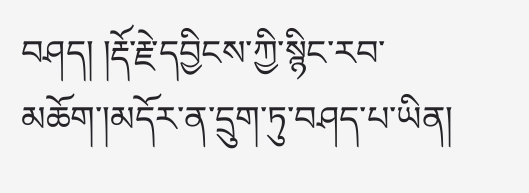བཤད། །རྡོ་རྗེ་དབྱིངས་ཀྱི་སྙིང་རབ་མཆོག་།མདོར་ན་དྲུག་ཏུ་བཤད་པ་ཡིན།